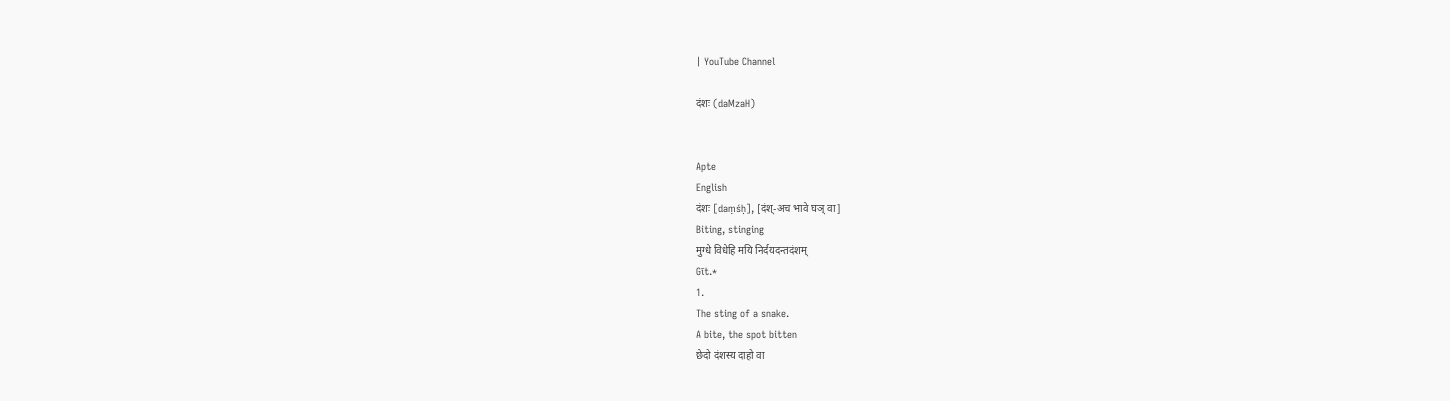| YouTube Channel

दंशः (daMzaH)


Apte
English
दंशः [daṃśḥ], [दंश्-अच भावे घञ् वा]
Biting, stinging
मुग्धे विधेहि मयि निर्दयदन्तदंशम्
Gīt.*
1.
The sting of a snake.
A bite, the spot bitten
छेदो दंशस्य दाहो वा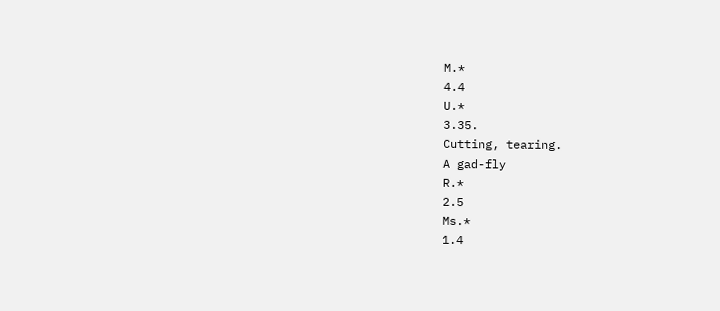M.*
4.4
U.*
3.35.
Cutting, tearing.
A gad-fly
R.*
2.5
Ms.*
1.4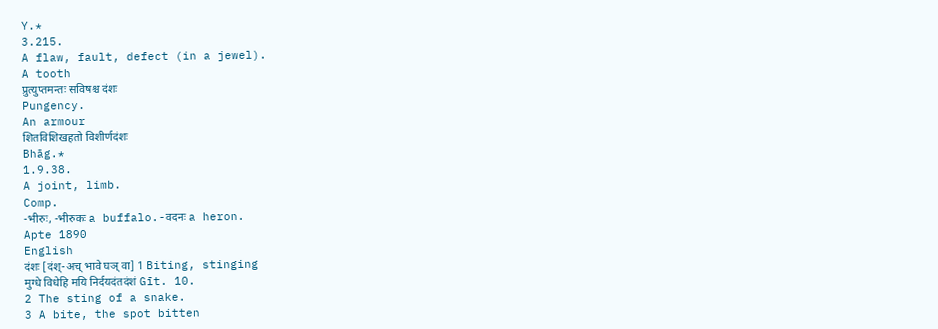Y.*
3.215.
A flaw, fault, defect (in a jewel).
A tooth
प्रुत्युप्तमन्तः सविषश्च दंशः
Pungency.
An armour
शितविशिखहतो विशीर्णदंशः
Bhāg.*
1.9.38.
A joint, limb.
Comp.
-भीरुः, -भीरुकः a buffalo.-वदनः a heron.
Apte 1890
English
दंशः [दंश्-अच् भावे घञ् वा] 1 Biting, stinging
मुग्धे विधेहि मयि निर्दयदंतदंशं Gīt. 10.
2 The sting of a snake.
3 A bite, the spot bitten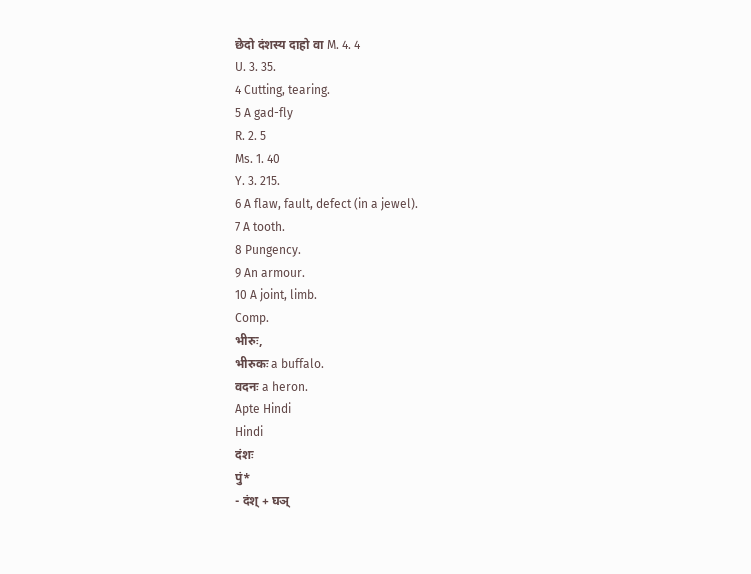छेदो दंशस्य दाहो वा M. 4. 4
U. 3. 35.
4 Cutting, tearing.
5 A gad-fly
R. 2. 5
Ms. 1. 40
Y. 3. 215.
6 A flaw, fault, defect (in a jewel).
7 A tooth.
8 Pungency.
9 An armour.
10 A joint, limb.
Comp.
भीरुः,
भीरुकः a buffalo.
वदनः a heron.
Apte Hindi
Hindi
दंशः
पुं*
- दंश् + घञ्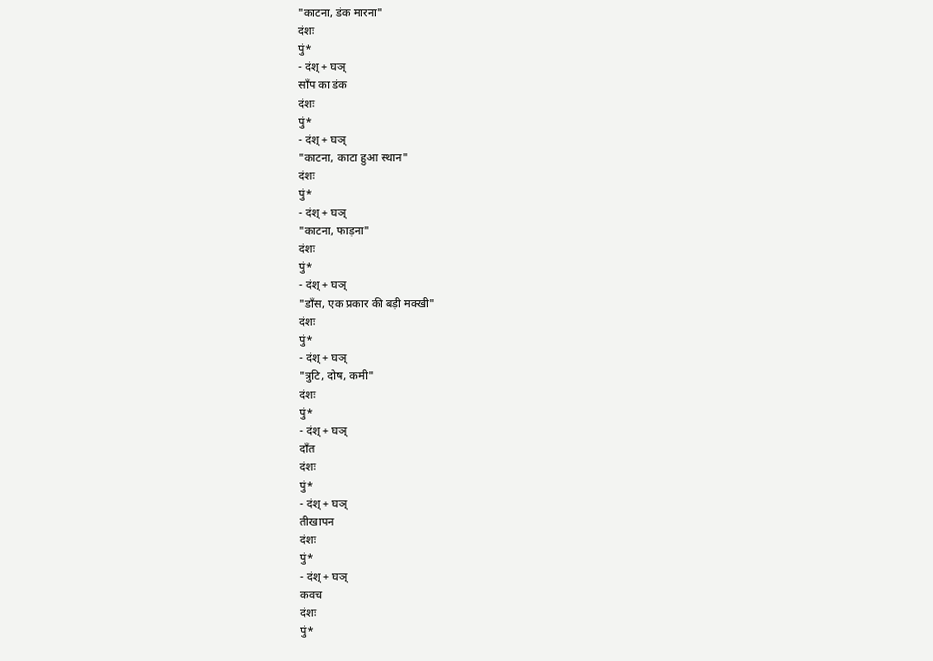"काटना, डंक मारना"
दंशः
पुं*
- दंश् + घञ्
साँप का डंक
दंशः
पुं*
- दंश् + घञ्
"काटना, काटा हुआ स्थान"
दंशः
पुं*
- दंश् + घञ्
"काटना, फाड़ना"
दंशः
पुं*
- दंश् + घञ्
"डाँस, एक प्रकार की बड़ी मक्खी"
दंशः
पुं*
- दंश् + घञ्
"त्रुटि, दोष, कमी"
दंशः
पुं*
- दंश् + घञ्
दाँत
दंशः
पुं*
- दंश् + घञ्
तीखापन
दंशः
पुं*
- दंश् + घञ्
कवच
दंशः
पुं*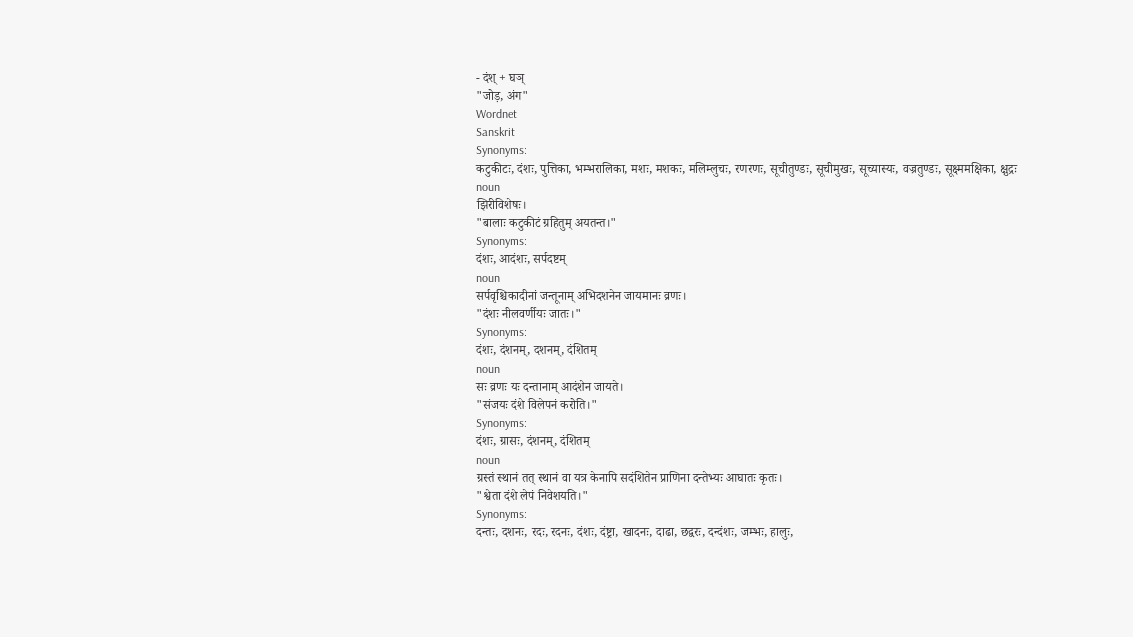- दंश् + घञ्
"जोड़, अंग"
Wordnet
Sanskrit
Synonyms:
कटुकीटः, दंशः, पुत्तिका, भम्भरालिका, मशः, मशकः, मलिम्लुचः, रणरणः, सूचीतुण्डः, सूचीमुखः, सूच्यास्यः, वज्रतुण्डः, सूक्ष्ममक्षिका, क्षुद्रः
noun
झिरीविशेषः।
"बालाः कटुकीटं ग्रहितुम् अयतन्त।"
Synonyms:
दंशः, आदंशः, सर्पदष्टम्
noun
सर्पवृश्चिकादीनां जन्तूनाम् अभिदशनेन जायमानः व्रणः।
"दंशः नीलवर्णीयः जातः।"
Synonyms:
दंशः, दंशनम्, दशनम्, दंशितम्
noun
सः व्रणः यः दन्तानाम् आदंशेन जायते।
"संजयः दंशे विलेपनं करोति।"
Synonyms:
दंशः, ग्रासः, दंशनम्, दंशितम्
noun
ग्रस्तं स्थानं तत् स्थानं वा यत्र केनापि सदंशितेन प्राणिना दन्तेभ्यः आघातः कृतः।
"श्वेता दंशे लेपं निवेशयति।"
Synonyms:
दन्तः, दशनः, रदः, रदनः, दंशः, दंष्ट्रा, खादनः, दाढा, छद्वरः, दन्दंशः, जम्भः, हालुः,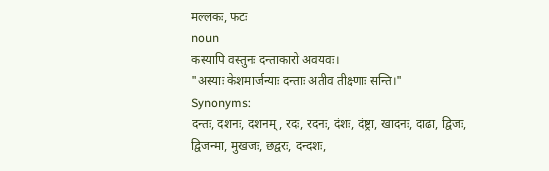मल्लकः, फटः
noun
कस्यापि वस्तुनः दन्ताकारो अवयवः।
"अस्याः केशमार्जन्याः दन्ताः अतीव तीक्ष्णाः सन्ति।"
Synonyms:
दन्तः, दशनः, दशनम्, रदः, रदनः, दंशः, दंष्ट्रा, खादनः, दाढा, द्विजः, द्विजन्मा, मुखजः, छद्वरः, दन्दशः,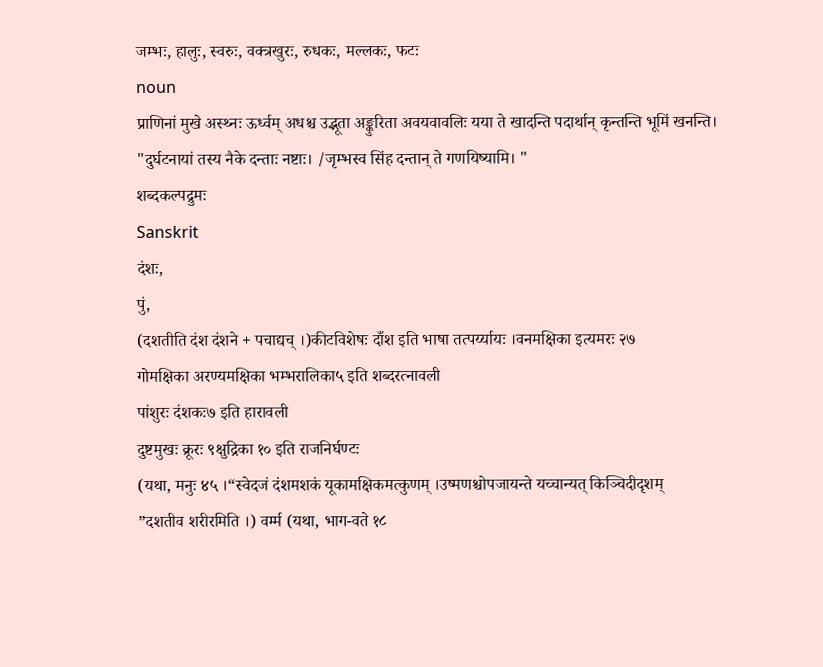जम्भः, हालुः, स्वरुः, वक्त्रखुरः, रुधकः, मल्लकः, फटः
noun
प्राणिनां मुखे अस्थ्नः ऊर्ध्वम् अधश्च उद्भूता अङ्कुरिता अवयवावलिः यया ते खादन्ति पदार्थान् कृन्तन्ति भूमिं खनन्ति।
"दुर्घटनायां तस्य नैके दन्ताः नष्टाः। /जृम्भस्व सिंह दन्तान् ते गणयिष्यामि। "
शब्दकल्पद्रुमः
Sanskrit
दंशः,
पुं,
(दशतीति दंश दंशने + पचाद्यच् ।)कीटविशेषः दाँश इति भाषा तत्पर्य्यायः ।वनमक्षिका इत्यमरः २७
गोमक्षिका अरण्यमक्षिका भम्भरालिका५ इति शब्दरत्नावली
पांशुरः दंशकः७ इति हारावली
दुष्टमुखः क्रूरः ९क्षुद्रिका १० इति राजनिर्घण्टः
(यथा, मनुः ४५ ।“स्वेदजं दंशमशकं यूकामक्षिकमत्कुणम् ।उष्मणश्चोपजायन्ते यच्चान्यत् किञ्चिदीदृशम्
”दशतीव शरीरमिति ।) वर्म्म (यथा, भाग-वते १८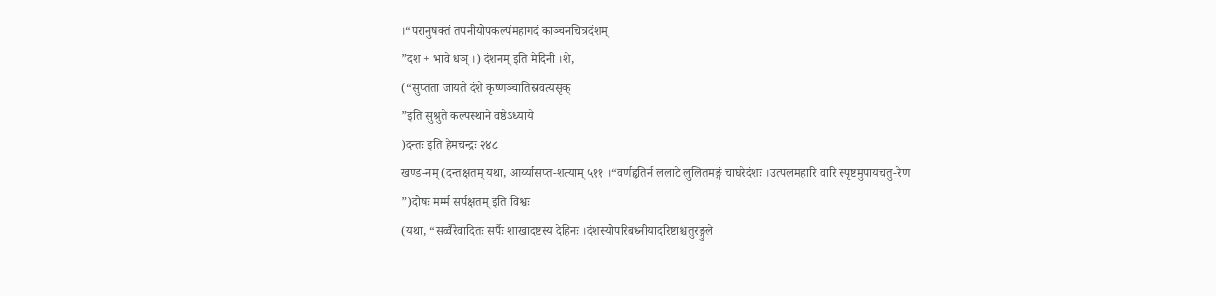।“परानुषक्तं तपनीयोपकल्पंमहागदं काञ्चनचित्रदंशम्
”दश + भावे धञ् ।) दंशनम् इति मेदिनी ।शे,
(“सुप्तता जायते दंशे कृष्णञ्चातिस्रवत्यसृक्
”इति सुश्रुते कल्पस्थाने वष्ठेऽध्याये
)दन्तः इति हेमचन्द्रः २४८
खण्ड-नम् (दन्तक्षतम् यथा, आर्य्यासप्त-शत्याम् ५११ ।“वर्णहृतिर्न ललाटे लुलितमङ्गं चाघरेदंशः ।उत्पलमहारि वारि स्पृष्टमुपायचतु-रेण
”)दोषः मर्म्म सर्पक्षतम् इति विश्वः
(यथा, “सर्व्वैरेवादितः सर्पैः शाखादष्टस्य देहिनः ।दंशस्योपरिबध्नीयादरिष्टाश्चतुरङ्गुले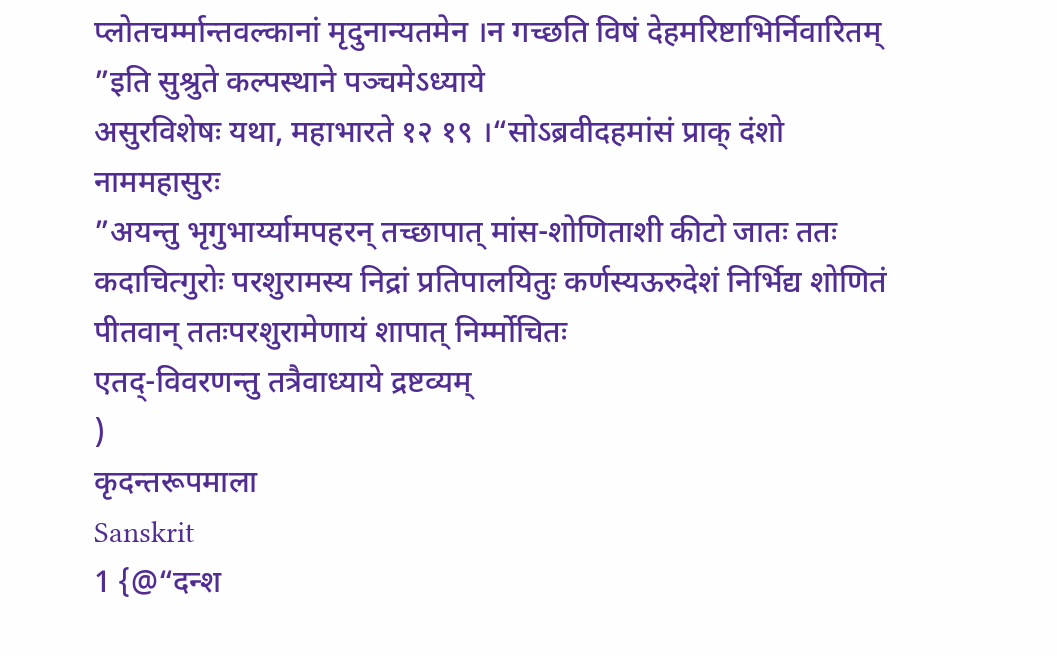प्लोतचर्म्मान्तवल्कानां मृदुनान्यतमेन ।न गच्छति विषं देहमरिष्टाभिर्निवारितम्
”इति सुश्रुते कल्पस्थाने पञ्चमेऽध्याये
असुरविशेषः यथा, महाभारते १२ १९ ।“सोऽब्रवीदहमांसं प्राक् दंशो नाममहासुरः
”अयन्तु भृगुभार्य्यामपहरन् तच्छापात् मांस-शोणिताशी कीटो जातः ततः कदाचित्गुरोः परशुरामस्य निद्रां प्रतिपालयितुः कर्णस्यऊरुदेशं निर्भिद्य शोणितं पीतवान् ततःपरशुरामेणायं शापात् निर्म्मोचितः
एतद्-विवरणन्तु तत्रैवाध्याये द्रष्टव्यम्
)
कृदन्तरूपमाला
Sanskrit
1 {@“दन्श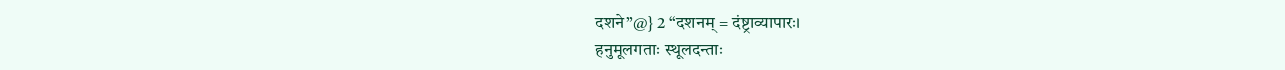दशने”@} 2 “दशनम् = दंष्ट्राव्यापारः।
हनुमूलगताः स्थूलदन्ताः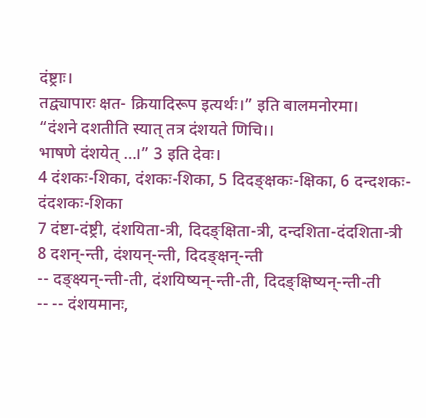दंष्ट्राः।
तद्व्यापारः क्षत- क्रियादिरूप इत्यर्थः।” इति बालमनोरमा।
“दंशने दशतीति स्यात् तत्र दंशयते णिचि।।
भाषणे दंशयेत् …।” 3 इति देवः।
4 दंशकः-शिका, दंशकः-शिका, 5 दिदङ्क्षकः-क्षिका, 6 दन्दशकः-दंदशकः-शिका
7 दंष्टा-दंष्ट्री, दंशयिता-त्री, दिदङ्क्षिता-त्री, दन्दशिता-दंदशिता-त्री
8 दशन्-न्ती, दंशयन्-न्ती, दिदङ्क्षन्-न्ती
-- दङ्क्ष्यन्-न्ती-ती, दंशयिष्यन्-न्ती-ती, दिदङ्क्षिष्यन्-न्ती-ती
-- -- दंशयमानः,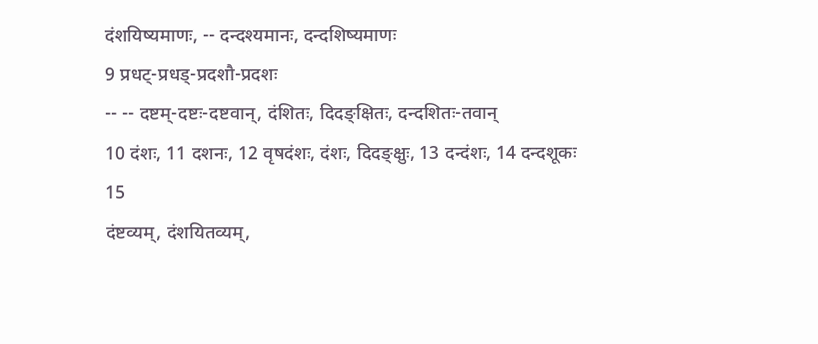दंशयिष्यमाणः, -- दन्दश्यमानः, दन्दशिष्यमाणः
9 प्रधट्-प्रधड्-प्रदशौ-प्रदशः
-- -- दष्टम्-दष्टः-दष्टवान्, दंशितः, दिदङ्क्षितः, दन्दशितः-तवान्
10 दंशः, 11 दशनः, 12 वृषदंशः, दंशः, दिदङ्क्षुः, 13 दन्दंशः, 14 दन्दशूकः 15
दंष्टव्यम्, दंशयितव्यम्,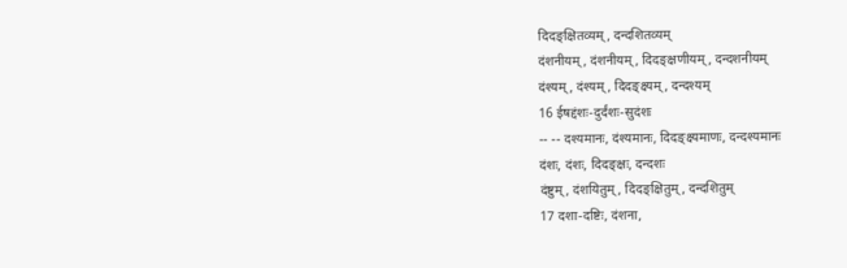दिदङ्क्षितव्यम्, दन्दशितव्यम्
दंशनीयम्, दंशनीयम्, दिदङ्क्षणीयम्, दन्दशनीयम्
दंश्यम्, दंश्यम्, दिदङ्क्ष्यम्, दन्दश्यम्
16 ईषद्दंशः-दुर्दंशः-सुदंशः
-- -- दश्यमानः, दंश्यमानः, दिदङ्क्ष्यमाणः, दन्दश्यमानः
दंशः, दंशः, दिदङ्क्षः, दन्दशः
दंष्टुम्, दंशयितुम्, दिदङ्क्षितुम्, दन्दशितुम्
17 दशा-दष्टिः, दंशना,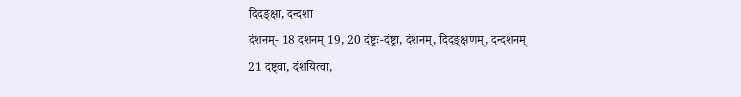दिदङ्क्षा, दन्दशा
दंशनम्- 18 दशनम् 19, 20 दंष्ट्रः-दंष्ट्रा, दंशनम्, दिदङ्क्षणम्, दन्दशनम्
21 दष्ट्वा, दंशयित्वा,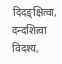दिदङ्क्षित्वा, दन्दशित्वा
विदश्य,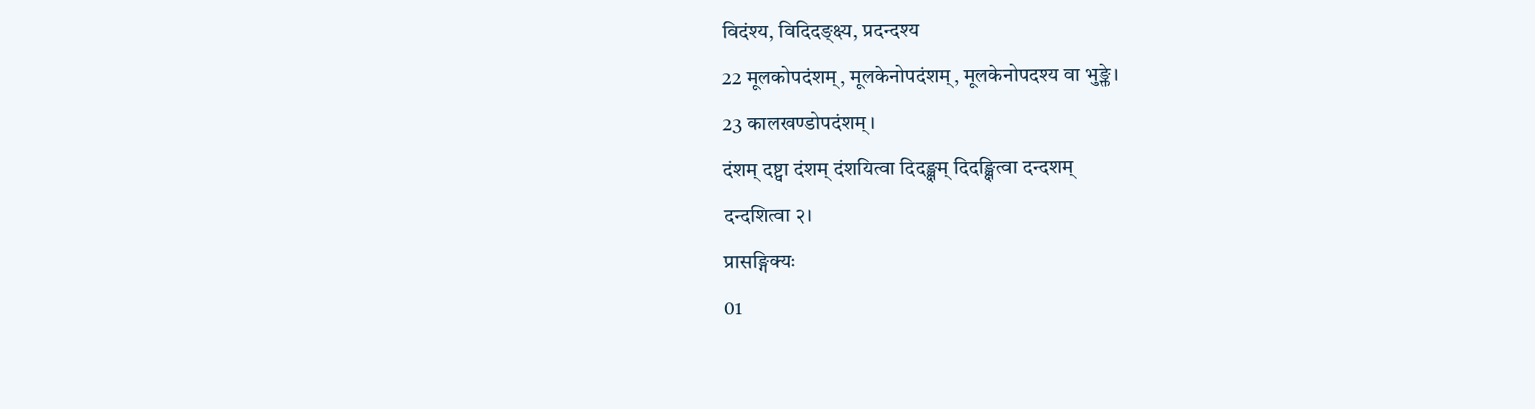विदंश्य, विदिदङ्क्ष्य, प्रदन्दश्य
22 मूलकोपदंशम्, मूलकेनोपदंशम्, मूलकेनोपदश्य वा भुङ्क्ते।
23 कालखण्डोपदंशम्।
दंशम् दष्ट्वा दंशम् दंशयित्वा दिदङ्क्षम् दिदङ्क्षित्वा दन्दशम्
दन्दशित्वा २।
प्रासङ्गिक्यः
01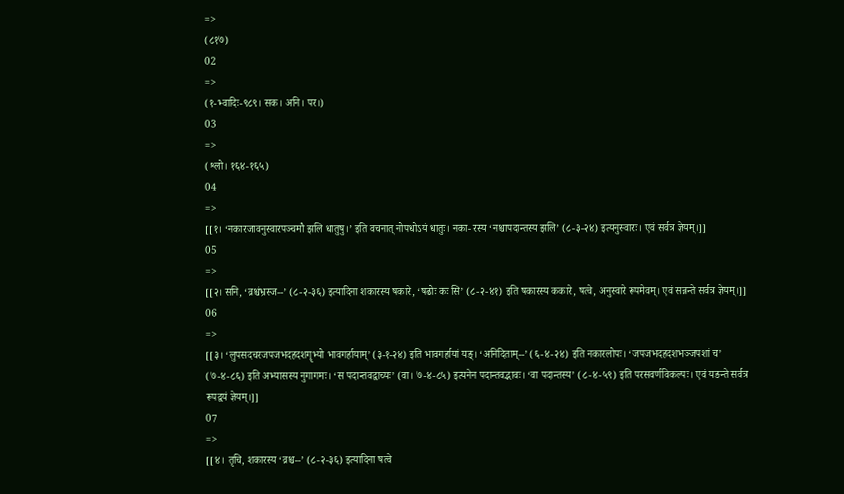=>
(८१७)
02
=>
(१-भ्वादिः-९८९। सक। अनि। पर।)
03
=>
(श्लो। १६४-१६५)
04
=>
[[१। ‘नकारजावनुस्वारपञ्चमौ झलि धातुषु।’ इति वचनात् नोपधोऽयं धातुः। नका- रस्य ‘नश्चापदान्तस्य झलि’ (८-३-२४) इत्यनुस्वारः। एवं सर्वत्र ज्ञेयम्।]]
05
=>
[[२। सनि, ‘व्रश्चंभ्रस्ज--’ (८-२-३६) इत्यादिना शकारस्य षकारे, ‘षढोः कः सि’ (८-२-४१) इति षकारस्य ककारे, षत्वे, अनुस्वारे रूपमेवम्। एवं सन्नन्ते सर्वत्र ज्ञेयम्।]]
06
=>
[[३। ‘लुपसदचरजपजभदहदशगॄभ्यो भावगर्हायाम्’ (३-१-२४) इति भावगर्हायां यङ्। ‘अनिदिताम्--’ (६-४-२४) इति नकारलोपः। ‘जपजभदहदशभञ्जपशां च’ (७-४-८६) इति अभ्यासस्य नुगागमः। ‘स पदान्तवद्वाच्यः’ (वा। ७-४-८५) इत्यनेन पदान्तवद्भावः। ‘वा पदान्तस्य’ (८-४-५९) इति परसवर्णविकल्पः। एवं यङन्ते सर्वत्र रूपद्वयं ज्ञेयम्।]]
07
=>
[[४। तृचि, शकारस्य ‘व्रश्च--’ (८-२-३६) इत्यादिना षत्वे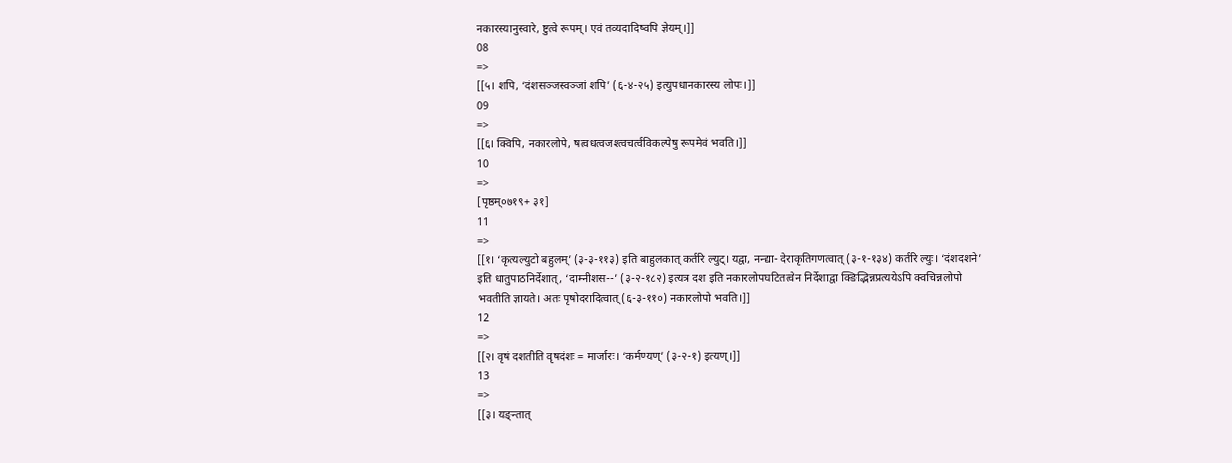नकारस्यानुस्वारे, ष्टुत्वे रूपम्। एवं तव्यदादिष्वपि ज्ञेयम्।]]
08
=>
[[५। शपि, ‘दंशसञ्जस्वञ्जां शपि’ (६-४-२५) इत्युपधानकारस्य लोपः।]]
09
=>
[[६। क्विपि, नकारलोपे, षत्वधत्वजश्त्वचर्त्वविकल्पेषु रूपमेवं भवति।]]
10
=>
[पृष्ठम्०७१९+ ३१]
11
=>
[[१। ‘कृत्यल्युटो बहुलम्’ (३-३-११३) इति बाहुलकात् कर्तरि ल्युट्। यद्वा, नन्द्या- देराकृतिगणत्वात् (३-१-१३४) कर्तरि ल्युः। ‘दंशदशने’ इति धातुपाठनिर्देशात्, ‘दाम्नीशस--’ (३-२-१८२) इत्यत्र दश इति नकारलोपघटितत्वेन निर्देशाद्वा क्ङिद्भिन्नप्रत्ययेऽपि क्वचिन्नलोपो भवतीति ज्ञायते। अतः पृषोदरादित्वात् (६-३-११०) नकारलोपो भवति।]]
12
=>
[[२। वृषं दशतीति वृषदंशः = मार्जारः। ‘कर्मण्यण्’ (३-२-१) इत्यण्।]]
13
=>
[[३। यङ्न्तात्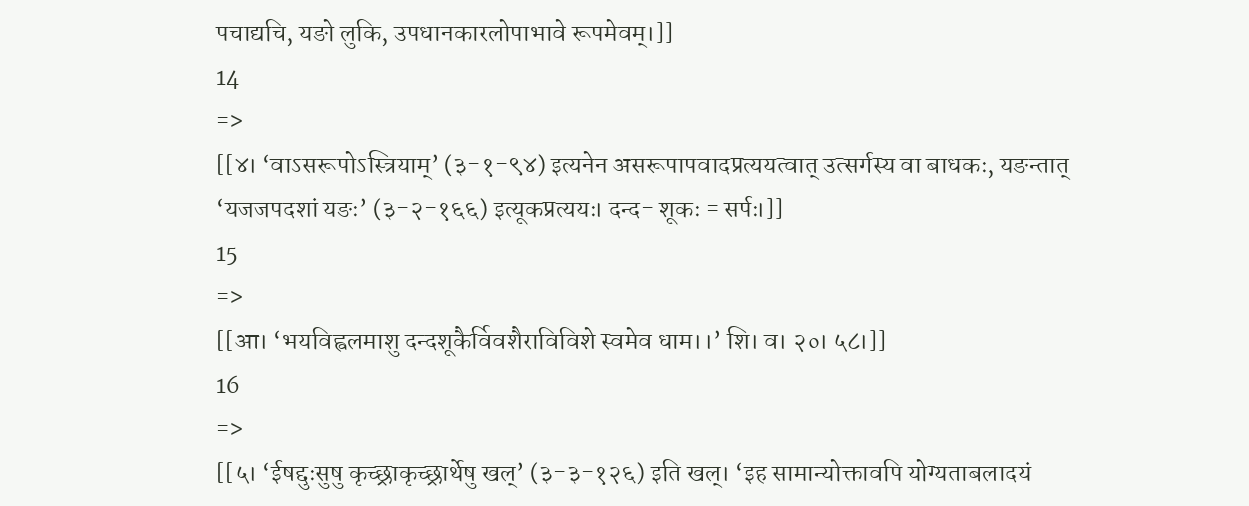पचाद्यचि, यङो लुकि, उपधानकारलोपाभावे रूपमेवम्।]]
14
=>
[[४। ‘वाऽसरूपोऽस्त्रियाम्’ (३-१-९४) इत्यनेन असरूपापवादप्रत्ययत्वात् उत्सर्गस्य वा बाधकः, यङन्तात् ‘यजजपदशां यङः’ (३-२-१६६) इत्यूकप्रत्ययः। दन्द- शूकः = सर्पः।]]
15
=>
[[आ। ‘भयविह्वलमाशु दन्दशूकैर्विवशैराविविशे स्वमेव धाम।।’ शि। व। २०। ५८।]]
16
=>
[[५। ‘ईषद्दुःसुषु कृच्छ्राकृच्छ्रार्थेषु खल्’ (३-३-१२६) इति खल्। ‘इह सामान्योक्तावपि योग्यताबलादयं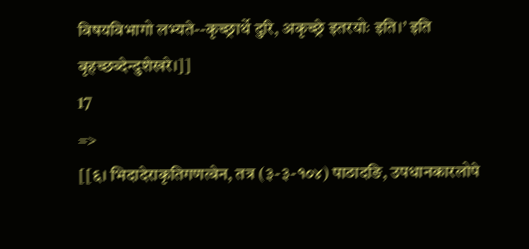विषयविभागो लभ्यते--कृच्छ्रार्थे दुरि, अकृच्छ्रे इतरयोः इति।’ इति बृहच्छब्देन्दुशेखरे।]]
17
=>
[[६। भिदादेराकृतिगणत्वेन, तत्र (३-३-१०४) पाठादङि, उपधानकारलोपे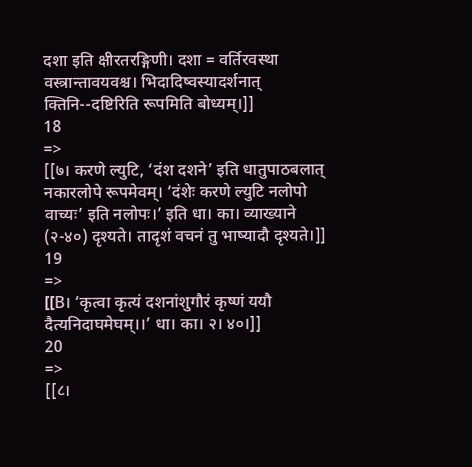दशा इति क्षीरतरङ्गिणी। दशा = वर्तिरवस्था वस्त्रान्तावयवश्च। भिदादिष्वस्यादर्शनात् क्तिनि--दष्टिरिति रूपमिति बोध्यम्।]]
18
=>
[[७। करणे ल्युटि, ‘दंश दशने’ इति धातुपाठबलात् नकारलोपे रूपमेवम्। ‘दंशेः करणे ल्युटि नलोपो वाच्यः’ इति नलोपः।’ इति धा। का। व्याख्याने (२-४०) दृश्यते। तादृशं वचनं तु भाष्यादौ दृश्यते।]]
19
=>
[[B। ‘कृत्वा कृत्यं दशनांशुगौरं कृष्णं ययौ दैत्यनिदाघमेघम्।।’ धा। का। २। ४०।]]
20
=>
[[८।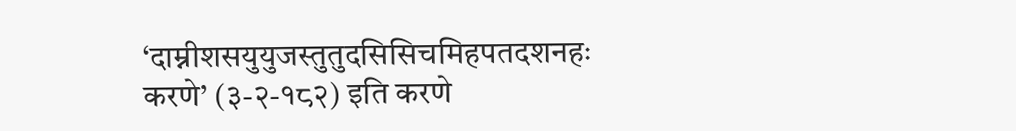‘दाम्नीशसयुयुजस्तुतुदसिसिचमिहपतदशनहः करणे’ (३-२-१८२) इति करणे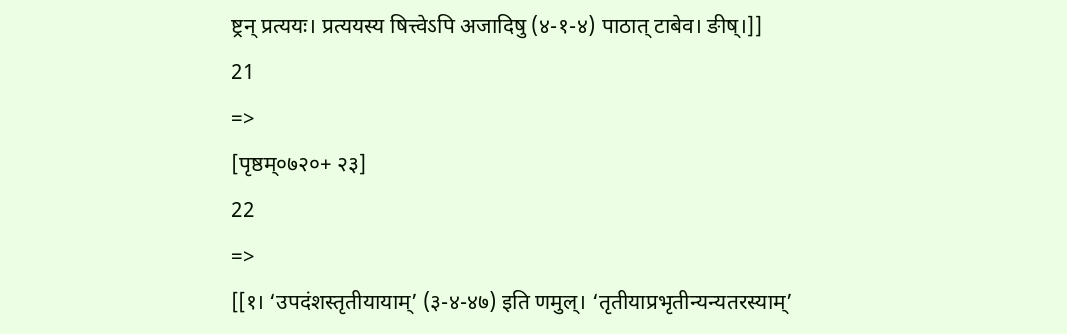ष्ट्रन् प्रत्ययः। प्रत्ययस्य षित्त्वेऽपि अजादिषु (४-१-४) पाठात् टाबेव। ङीष्।]]
21
=>
[पृष्ठम्०७२०+ २३]
22
=>
[[१। ‘उपदंशस्तृतीयायाम्’ (३-४-४७) इति णमुल्। ‘तृतीयाप्रभृतीन्यन्यतरस्याम्’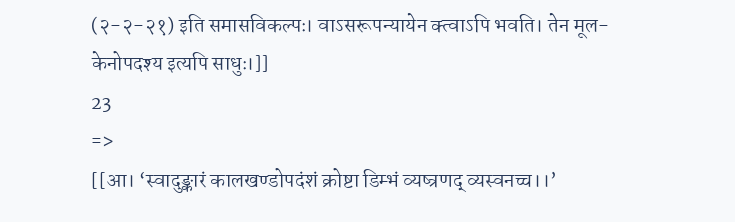(२-२-२१) इति समासविकल्पः। वाऽसरूपन्यायेन क्त्वाऽपि भवति। तेन मूल- केनोपदश्य इत्यपि साधुः।]]
23
=>
[[आ। ‘स्वादुङ्कारं कालखण्डोपदंशं क्रोष्टा डिम्भं व्यष्त्रणद् व्यस्वनच्च।।’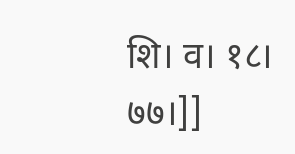शि। व। १८। ७७।]]